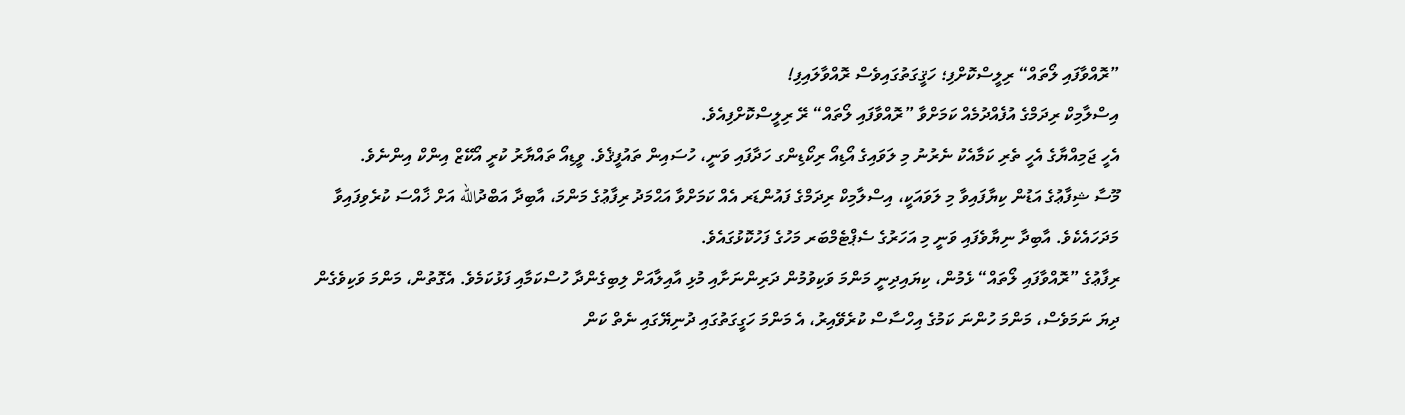”ރޮއްވާފައި ލޯތައް“ ރިލީސްކޮށްފި؛ ހަޤީގަތުގައިވެސް ރޮއްވާލައިފި!
އިސްލާމިކް ރިދަމްގެ އުފެއްދުމެއް ކަމަށްވާ ”ރޮއްވާފައި ލޯތައް“ ރޭ ރިލީސްކޮށްފިއެވެ.
އެހީ ޖަމިއްޔާގެ އެހީ ތެރި ކަމާއެކު ނެރުނު މި ލަވައިގެ އޯޑިއޯ ރިކޯޑިންގ ހަދާފައި ވަނީ، ހުސައިން ތައުފީޤެވެ. ވީޑިއޯ ތައްޔާރު ކުރީ އޯކޭޒް އިންކް އިންނެވެ.
މޫސާ ޝިފާޢުގެ އަޑުން ކިޔާފައިވާ މި ލަވައަކީ، އިސްލާމިކް ރިދަމްގެ ފައުންޑަރ އެއް ކަމަށްވާ އަޙްމަދު ރިފާޢުގެ މަންމަ، އާބިދާ އަބްދުالله އަށް ޚާއްސަ ކުރެވިފައިވާ މަދަހައެކެވެ. އާބިދާ ނިޔާވެފައި ވަނީ މި އަހަރުގެ ސެޕްޓެމްބަރ މަހުގެ ފަހުކޮޅުގައެވެ.
ރިފާޢުގެ ”ރޮއްވާފައި ލޯތައް“ ޅެމުން، ކިޔައިދިނީ މަންމަ ވަކިވުމުން ދަރިންނަށާއި މުޅި އާއިލާއަށް ލިބިގެންދާ ހުސްކަމާއި ފަޅުކަމެވެ. އެގޮތުން، މަންމަ ވަކިވެގެން ދިޔަ ނަމަވެސް، މަންމަ ހުންނަ ކަމުގެ އިހްސާސް ކުރެވޭއިރު، އެ މަންމަ ހަގީގަތުގައި ދުނިޔޭގައި ނެތް ކަން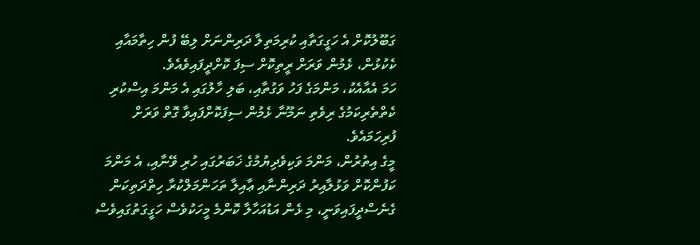ގަބޫލުކޮށް އެ ހަގީގަތާއި ކުރިމަތިލާ ދަރިންނަށް ލިބޭ ފުން ހިތާމައާއި ކެކުޅުން، ޅެމުން ވަރަށް ރީތިކޮށް ސިފަ ކޮށްދީފައިވެއެވެ.
ހަމަ އެއާއެކު، މަންމަގެ ފަހު ވަގުތާއި، ބަލި ހާލުގައި އެ މަންމަ އިސްކުރި ކެތްތެރިކަމުގެ ރިވެތި ނަމޫނާ ޅެމުން ސިފަކޮށްފައިވާ ގޮތް ވަރަށް ފުރިހަމައެވެ.
މީގެ އިތުރުން، މަންމަ ވަކިވެދިޔުމުގެ ޚަބަރުގައި ހުރި ވޭނާއި، އެ މަންމަ ކަފުންކޮށް ވަޅުލާއިރު ދަރިންނާއި ޢާއިލާ ތަހަންމަލްކުރާ ހިތްދަތިކަން ގެނެސްދީފައިވަނީ، މި ޅެން އަޑުއަހާލާ ކޮންމެ މީހަކުވެސް ހަގީގަތުގައިވެސް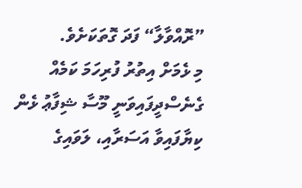”ރޮއްވާލާ“ ފަދަ ގޮތަކަށެވެ.
މި ޅެމަށް އިތުރު ފުރިހަމަ ކަމެއް ގެނެސްދީފައިވަނީ މޫސާ ޝިފާޢު ޅެން ކިޔާފައިވާ އަސަރާއި، ލަވައިގެ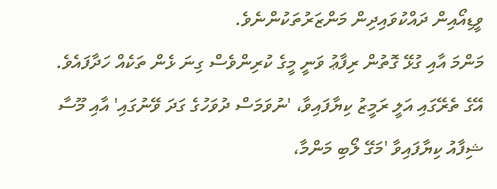ވީޑިއޯއިން ދައްކުވައިދިން މަންޒަރުތަކުންނެވެ.
މަންމަ އާއި ގުޅޭ ގޮތުން ރިފާޢު ވަނީ މީގެ ކުރިންވެސް ގިނަ ޅެން ތަކެއް ހަދާފައެވެ. އޭގެ ތެރޭގައި އަލީ ރަމީޒު ކިޔާފައިވާ، 'ނުވަމަސް ދުވަހުގެ ގަދަ ވޭނުގައި' އާއި މޫސާ ޝިފާއު ކިޔާފައިވާ 'މަގޭ ލޯބި މަންމާ،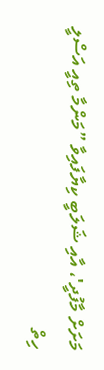މަށަށް މާފުދީ'، އާއި ޝަލަބީ ކިޔާފައިވާ ”މަންމާ ތިއީ އަސްލީ ހިތް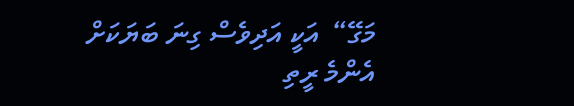މަގޭ“  އަކީ އަދިވެސް ގިނަ ބަޔަކަށް އެންމެ ރީތި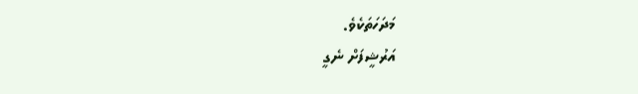މަދަހަތަކެވެ.
އަރުޝީފަށް ނެގީ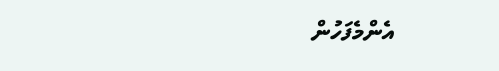އެންމެފަހުން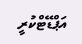އަޕްޑޭޓްކުރީ